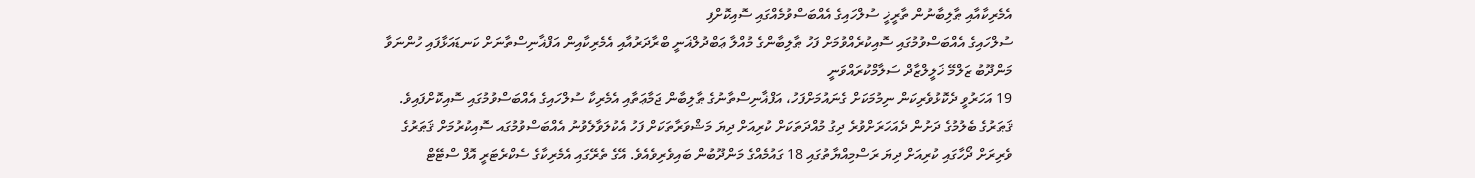އެމެރިކާއާއި ޠާލިބާނުން ތާރީޚީ ސުލްހައިގެ އެއްބަސްވުމެއްގައި ސޮއިކޮށްފި
ސުލްހައިގެ އެއްބަސްވުމުގައި ސޮއިކުރެއްވުމަށް ފަހު ޠާލިބާންގެ މުއްލާ ޢަބްދުލްޣަނީ ބްރާދަރުއާއި އެމެރިކާއިން އަފްޣާނިސްތާނަށް ކަނޑައަޅާފައި ހުންނަވާ މަންދޫބު ޒަލްމޭ ޚަލީލްޒާދް ސަލާމްކުރައްވަނީ
19 އަހަރުވީ ދެކޮޅުވެރިކަން ނިމުމަކަށް ގެނައުމަށްފަހު، އަފްޣާނިސްތާނުގެ ޠާލިބާން ޖަމާޢަތާއި އެމެރިކާ ސުލްހައިގެ އެއްބަސްވުމުގައި ސޮއިކޮށްފައިވެ.
ޤަޠަރުގެ ބެލުމުގެ ދަށުން ދެއަހަރަށްވުރެ ދިގު މުއްދަތަކަށް ކުރިއަށް ދިޔަ މަޝްވަރާތަކަށް ފަހު އެކުލަވާލެވުނު އެއްބަސްވުމުގައ ސޮއިކުރުމަށް ޤަޠަރުގެ ވެރިރަށް ދޯހާގައި ކުރިއަށް ދިޔަ ރަސްމިއްޔާތުގައި 18 ގައުމެއްގެ މަންދޫބުން ބައިވެރިވެއެވެ. އޭގެ ތެރޭގައި އެމެރިކާގެ ސެކްރެޓަރީ އޮފް ސްޓޭޓް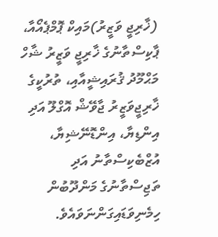(ޚާރިޖީ ވަޒީރު)މައިކް ޕޮމްޕެއޯއާ، ޕާކިސްތާނުގެ ޚާރިޖީ ވަޒީރު ޝާހް މަޙްމޫދު ޤުރައިޝީއާއި، ތުރުކީގެ ޚާރިޖީވަޒީރު ޖާވޭޝް އޮގްލޫ އަދި އިންޑިޔާ، އިންޑޮނޭޝިޔާ، އުޒްބެކިސްތާނު އަދި ތަޖިސްތާނުގެ މަންދޫބުން ހިމެނިވަޑައިގަންނަވައެވެ.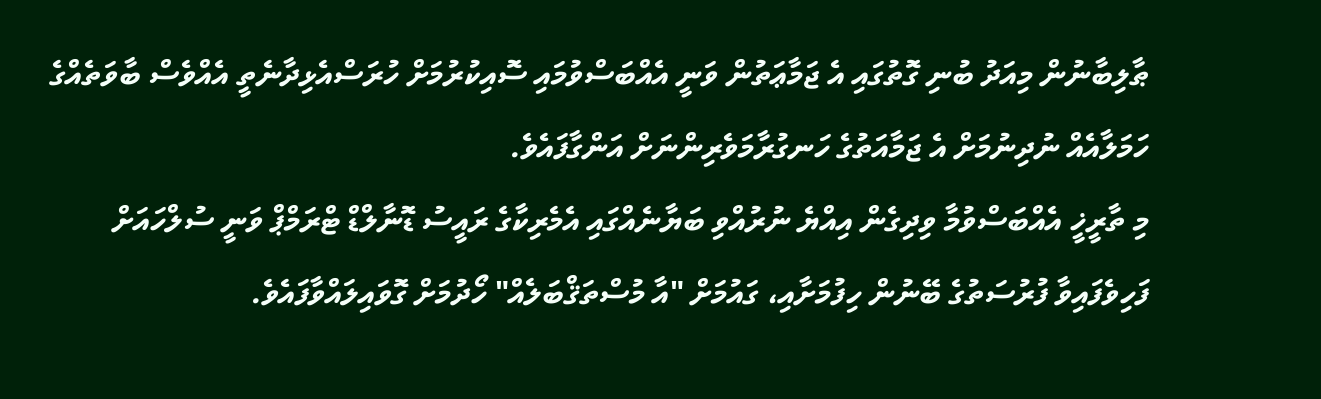ޠާލިބާނުން މިއަދު ބުނި ގޮތުގައި އެ ޖަމާޢަތުން ވަނީ އެއްބަސްވުމައި ސޮއިކުރުމަށް ހުރަސްއެޅިދާނެތީ އެއްވެސް ބާވަތެއްގެ ހަމަލާއެއް ނުދިނުމަށް އެ ޖަމާއަތުގެ ހަނގުރާމަވެރިންނަށް އަންގާފައެވެ.
މި ތާރީޚީ އެއްބަސްވުމާ ވިދިގެން އިއްޔެ ނުރުއްވި ބަޔާނެއްގައި އެމެރިކާގެ ރައީސު ޑޮނާލްޑް ޓްރަމްޕް ވަނީ ސުލްހައަށް ފަހިވެފައިވާ ފުރުސަތުގެ ބޭނުން ހިފުމަށާއި، ގައުމަށް "އާ މުސްތަޤްބަލެއް" ހޯދުމަށް ގޮވައިލައްވާފައެވެ.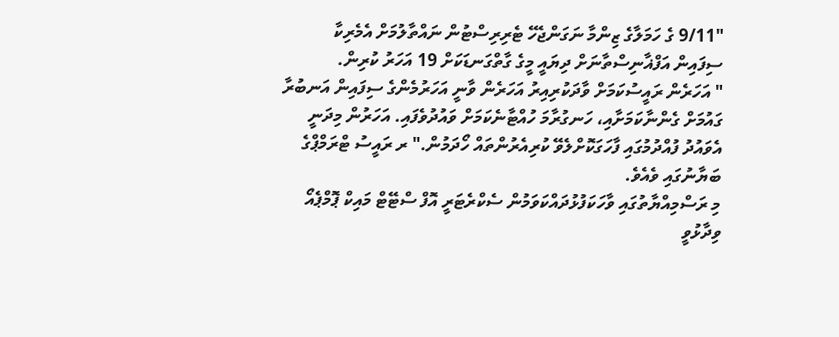"9/11 ގެ ހަމަލާގެ ޒިންމާ ނަގަންޖެހޭ ޓެރިރިސްޓުން ނައްތާލުމަށް އެމެރިކާ ސިފައިން އަފްޣާނިސްތާނަށް ދިޔައީ މީގެ ގާތްގަނޑަކަށް 19 އަހަރު ކުރިން.
" އަހަރެން ރައީސުކަމަށް ވާދަކުރިއިރު އަހަރެން ވާނީ އަހަރުމެންގެ ސިފައިން އަނބުރާ ގައުމަށް ގެންނާކަމަށާއި، ހަނގުރާމަ ހުއްޓާނެކަމަށް ވައުދުވެފައި. އަހަރުން މިދަނީ އެވައުދު ފުއްދުމުގައި ފާހަގަކޮށްލެވޭ ކުރިއެރުންތައް ހޯދަމުން." ރ ރައީސު ޓްރަމްޕްގެ ބަޔާނުގައި ވެއެވެ.
މި ރަސްމިއްޔާތުގައި ވާހަކަފުޅުދައްކަވަމުން ސެކްރެޓަރީ އޮފް ސްޓޭޓް މައިކް ޕޮމްޕެއޯ ވިދާޅުވީ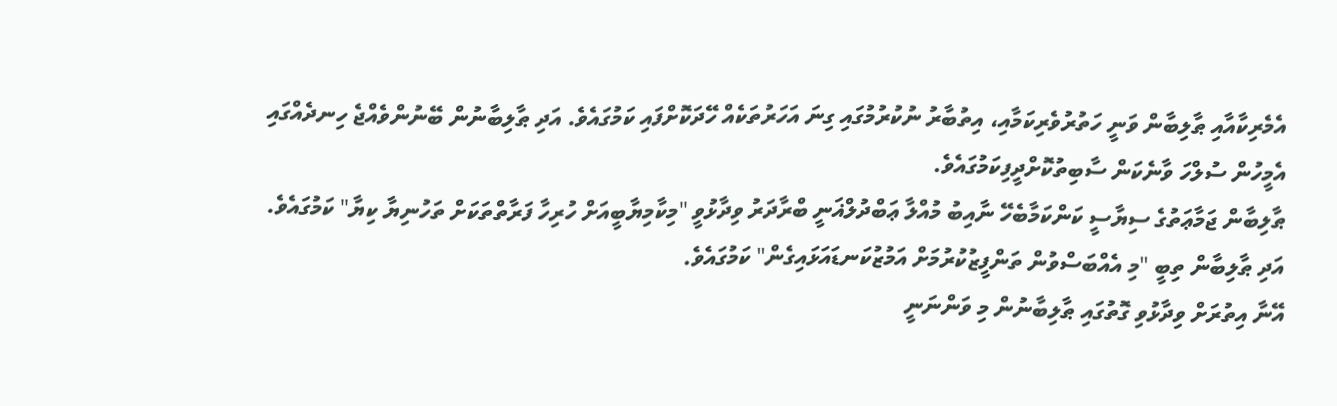އެމެރިކާއާއި ޠާލިބާން ވަނީ ހަތުރުވެރިކަމާއި، އިތުބާރު ނުކުރުމުގައި ގިނަ އަހަރުތަކެއް ހޭދަކޮށްފައި ކަމުގައެވެ. އަދި ޠާލިބާނުން ބޭނުންވެއްޖެ ހިނދެއްގައި އެމީހުން ސުލްހަ ވާނެކަން ސާބިތުކޮށްދީފިކަމުގައެވެ.
ޠާލިބާން ޖަމާޢަތުގެ ސިޔާސީ ކަންކަމާބެހޭ ނާއިބު މުއްލާ ޢަބްދުލްޣަނީ ބްރާދަރު ވިދާޅުވީ "މިކާމިޔާބީއަށް ހުރިހާ ފަރާތްތަކަށް ތަހުނިޔާ ކިޔާ" ކަމުގައެވެ. އަދި ޠާލިބާން ތިބީ "މި އެއްބަސްވުން ތަންފީޒުކުރުމަށް އަމުޒުކަނޑައަޅައިގެން" ކަމުގައެވެ.
އޭނާ އިތުރަށް ވިދާޅުވި ގޮތުގައި ޠާލިބާނުން މި ވަންނަނީ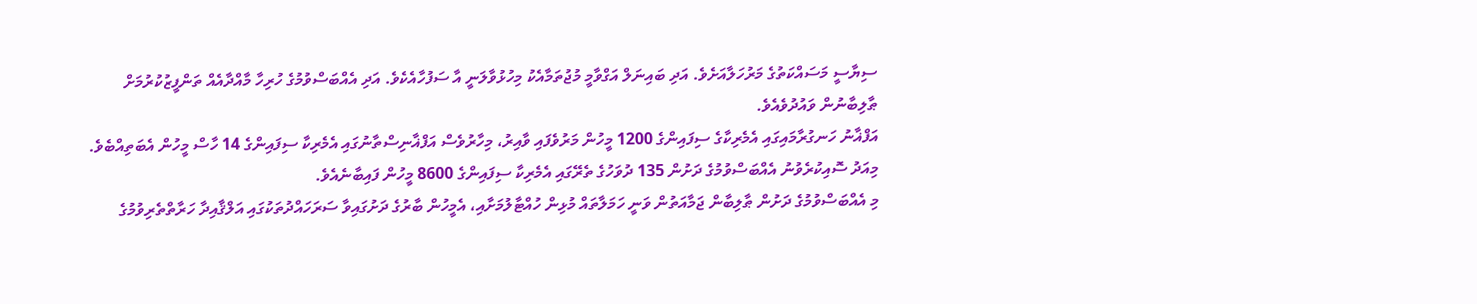ސިޔާސީ މަސައްކަތުގެ މަރުހަލާއަށެވެ. އަދި ބައިނަލް އަގްވާމީ މުޖުތަމާއެކު މިހުޅުވާލަނީ އާ ސަފުހާއެކެވެ. އަދި އެއްބަސްވުމުގެ ހުރިހާ މާއްދާއެއް ތަންފީޒުކުރުމަށް ޠާލިބާނުން ވައުދުވެއެވެ.
އަފްޣާނު ހަނގުރާމައިގައި އެމެރިކާގެ ސިފައިންގެ 1200 މީހުން މަރުވެފައި ވާއިރު، މިހާރުވެސް އަފްޣާނިސްތާނުގައި އެމެރިކާ ސިފައިންގެ 14 ހާސް މީހުން އެބަތިއްބެވެ. މިއަދު ސޮއިކުރެވުނު އެއްބަސްވުމުގެ ދަށުން 135 ދުވަހުގެ ތެރޭގައި އެމެރިކާ ސިފައިންގެ 8600 މީހުން ފައިބާނެއެވެ.
މި އެއްބަސްވުމުގެ ދަށުން ޠާލިބާން ޖަމާއަތުން ވަނީ ހަމަލާތައް މުޅިން ހުއްޓާލުމަށާއި، އެމީހުން ބާރުގެ ދަށުގައިވާ ސަރަހައްދުތަކުގައި އަލްޤާއިދާ ހަރާތްތެރިވުމުގެ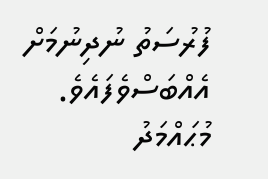ފުރުސަތު ނުދިނުމަށް އެއްބަސްވެފައެވެ.
މުޙައްމަދު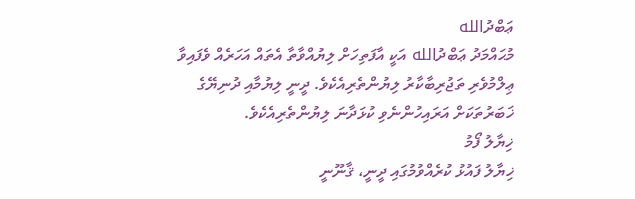ޢަބްދުالله
މުޙައްމަދު ޢަބްދުالله އަކީ އާފަތިހަށް ލިޔުއްވާތާ އެތައް އަހަރެއް ވެފައިވާ ޢިލްމުވެރި ތަޖުރިބާކާރު ލިޔުންތެރިއެކެވެ. ދީނީ ލިޔުމާއި ދުނިޔޭގެ ޚަބަރުތަކަށް އަރައިހުންނެވި ކުޅަދާނަ ލިޔުންތެރިއެކެވެ.
ޚިޔާލު ފޯމު
ޚިޔާލު ފައުޅު ކުރެއްވުމުގައި ދީނީ، ޤާނޫނީ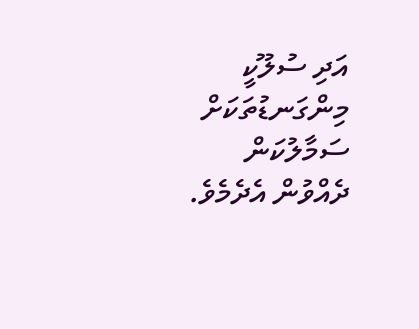އަދި ސުލޫކީ މިންގަނޑުތަކަށް ސަމާލުކަން ދެއްވުން އެދެމެވެ.